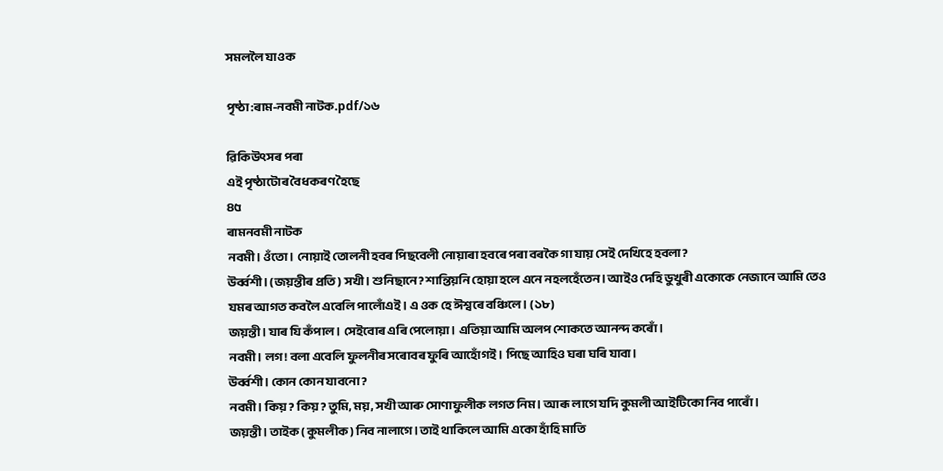সমললৈ যাওক

পৃষ্ঠা:ৰাম-নবমী নাটক.pdf/১৬

ৱিকিউৎসৰ পৰা
এই পৃষ্ঠাটোৰ বৈধকৰণ হৈছে
৪৫
ৰামনবমী নাটক
নবমী। ওঁতো। নোয়াই তোলনী হবৰ পিছবেলী নোয়াৰা হবৰে পৰা বৰকৈ গা যায় সেই দেখিহে হবলা?
উৰ্ব্বশী। (জয়ন্তীৰ প্ৰতি) সখী। শুনিছানে? শান্তিয়নি হোয়া হলে এনে নহলহেঁতেন। আইও দেহি ডুখুৰী একোকে নেজানে আমি তেও যমৰ আগত কবলৈ এবেলি পালোঁএই। এ ওক হে ঈশ্বৰে বঞ্চিলে। (১৮)
জয়ন্তী। যাৰ যি কঁপাল। সেইবোৰ এৰি পেলোয়া। এতিয়া আমি অলপ শোকতে আনন্দ কৰোঁ।
নবমী। লগ! বলা এবেলি ফুলনীৰ সৰোবৰ ফুৰি আহোঁগই। পিছে আহিও ঘৰা ঘৰি যাবা।
উৰ্ব্বশী। কোন কোন যাবনো?
নবমী। কিয়? কিয়? তুমি, ময়, সখী আৰু সোণাফুলীক লগত নিম। আৰূ লাগে যদি কুমলী আইটিকো নিব পাৰোঁ।
জয়ন্তী। তাইক ( কুমলীক ) নিব নালাগে। তাই থাকিলে আমি একো হাঁহি মাতি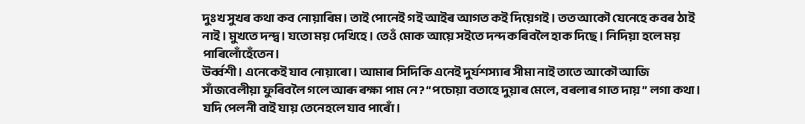দুঃখ সুখৰ কথা কব নোয়াৰিম। তাই পোনেই গই আইৰ আগত কই দিয়েগই। তত আকৌ যেনেহে কবৰ ঠাই নাই। মুখতে দন্দ্ব। যতো ময় দেখিহে। তেওঁ মোক আয়ে সইতে দন্দ কৰিবলৈ হাক দিছে। নিদিয়া হলে ময় পাৰিলোঁহেঁতেন।
উৰ্ব্বশী। এনেকেই যাব নোয়াৰো। আমাৰ সিদিকি এনেই দুৰ্যশস্যাৰ সীমা নাই তাতে আকৌ আজি সাঁজবেলীয়া ফুৰিবলৈ গলে আৰূ ৰক্ষা পাম নে? “পচোয়া বতাহে দুয়াৰ মেলে, বৰলাৰ গাত দায়” লগা কথা। যদি পেলনী বাই যায় তেনেহলে যাব পাৰোঁ।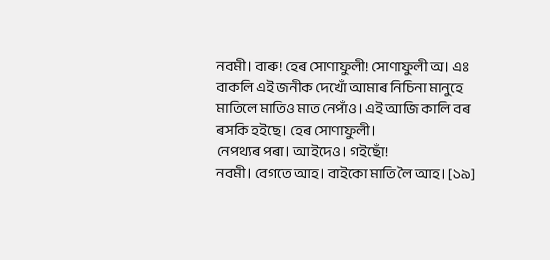নবমী। বাৰু! হেৰ সোণাফুলী! সোণাফুলী অ। এঃ বাকলি এই জনীক দেখোঁ আমাৰ নিচিনা মানুহে মাতিলে মাতিও মাত নেপাঁও। এই আজি কালি বৰ ৰসকি হইছে। হেৰ সোণাফুলী।
নেপথ্যৰ পৰা। আইদেও। গইছোঁ!
নবমী। বেগতে আহ। বাইকো মাতি লৈ আহ। [১৯]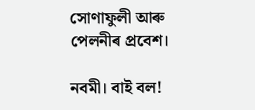সোণাফুলী আৰু পেলনীৰ প্ৰবেশ।

নবমী। বাই বল!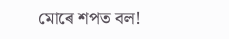মোৰে শপত বল!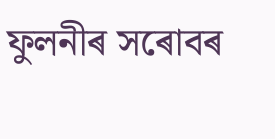ফুলনীৰ সৰোবৰ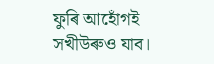ফুৰি আহোঁগই সখীউৰুও যাব।